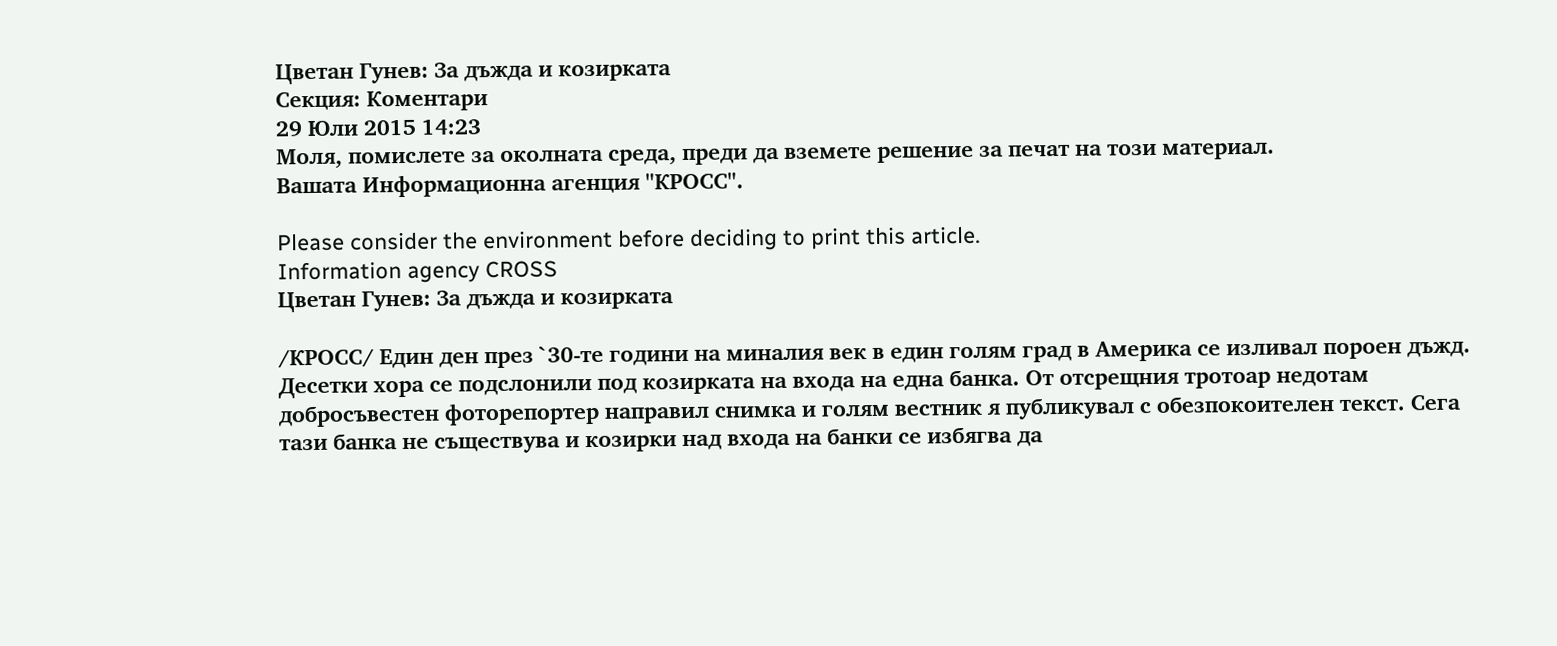Цветан Гунев: За дъжда и козирката
Секция: Коментари
29 Юли 2015 14:23
Моля, помислете за околната среда, преди да вземете решение за печат на този материал.
Вашата Информационна агенция "КРОСС".

Please consider the environment before deciding to print this article.
Information agency CROSS
Цветан Гунев: За дъжда и козирката

/КРОСС/ Един ден през `30-те години на миналия век в един голям град в Америка се изливал пороен дъжд. Десетки хора се подслонили под козирката на входа на една банка. От отсрещния тротоар недотам добросъвестен фоторепортер направил снимка и голям вестник я публикувал с обезпокоителен текст. Сега тази банка не съществува и козирки над входа на банки се избягва да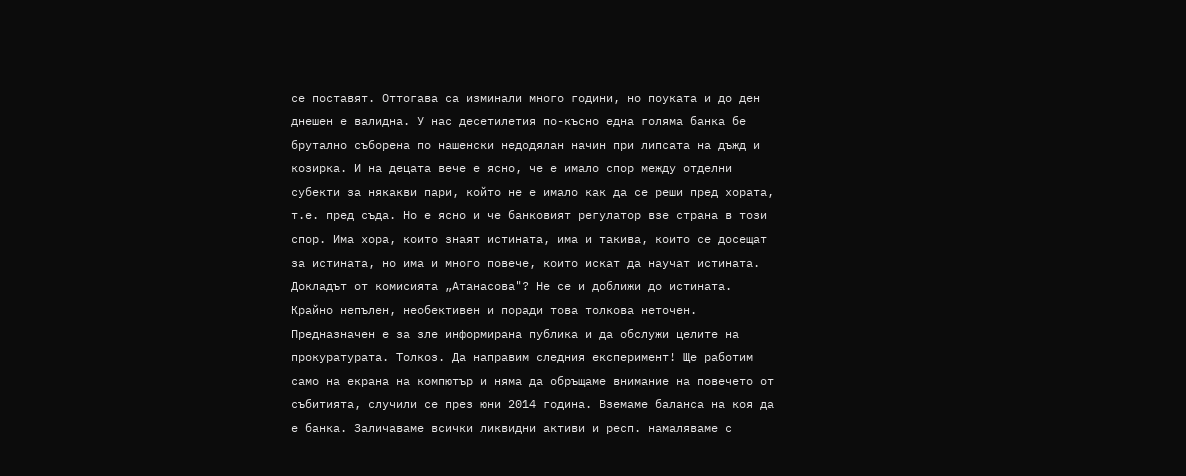се поставят. Оттогава са изминали много години, но поуката и до ден днешен е валидна. У нас десетилетия по-късно една голяма банка бе брутално съборена по нашенски недодялан начин при липсата на дъжд и козирка. И на децата вече е ясно, че е имало спор между отделни субекти за някакви пари, който не е имало как да се реши пред хората, т.е. пред съда. Но е ясно и че банковият регулатор взе страна в този спор. Има хора, които знаят истината, има и такива, които се досещат за истината, но има и много повече, които искат да научат истината. Докладът от комисията „Атанасова"? Не се и доближи до истината. Крайно непълен, необективен и поради това толкова неточен. Предназначен е за зле информирана публика и да обслужи целите на прокуратурата. Толкоз. Да направим следния експеримент! Ще работим само на екрана на компютър и няма да обръщаме внимание на повечето от събитията, случили се през юни 2014 година. Вземаме баланса на коя да е банка. Заличаваме всички ликвидни активи и респ. намаляваме с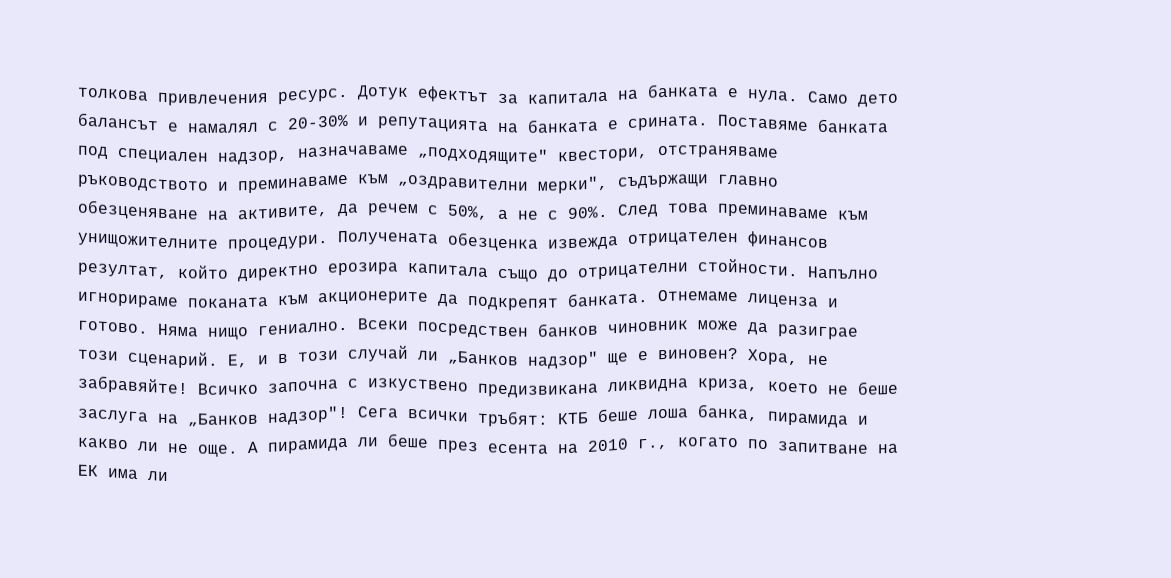толкова привлечения ресурс. Дотук ефектът за капитала на банката е нула. Само дето балансът е намалял с 20-30% и репутацията на банката е срината. Поставяме банката под специален надзор, назначаваме „подходящите" квестори, отстраняваме ръководството и преминаваме към „оздравителни мерки", съдържащи главно обезценяване на активите, да речем с 50%, а не с 90%. След това преминаваме към унищожителните процедури. Получената обезценка извежда отрицателен финансов резултат, който директно ерозира капитала също до отрицателни стойности. Напълно игнорираме поканата към акционерите да подкрепят банката. Отнемаме лиценза и готово. Няма нищо гениално. Всеки посредствен банков чиновник може да разиграе този сценарий. Е, и в този случай ли „Банков надзор" ще е виновен? Хора, не забравяйте! Всичко започна с изкуствено предизвикана ликвидна криза, което не беше заслуга на „Банков надзор"! Сега всички тръбят: КТБ беше лоша банка, пирамида и какво ли не още. А пирамида ли беше през есента на 2010 г., когато по запитване на ЕК има ли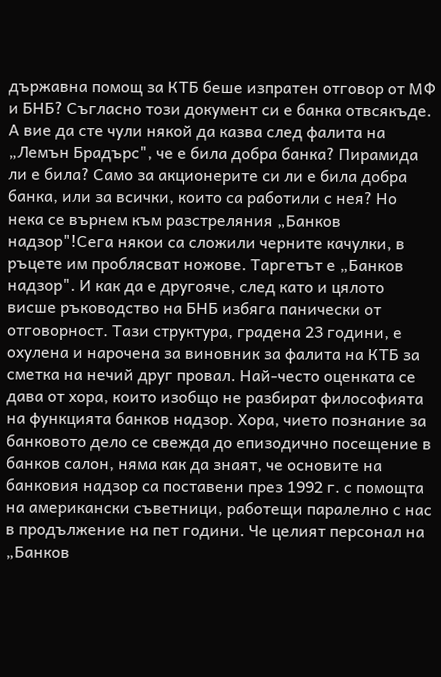държавна помощ за КТБ беше изпратен отговор от МФ и БНБ? Съгласно този документ си е банка отвсякъде. А вие да сте чули някой да казва след фалита на „Лемън Брадърс", че е била добра банка? Пирамида ли е била? Само за акционерите си ли е била добра банка, или за всички, които са работили с нея? Но нека се върнем към разстреляния „Банков надзор"!Сега някои са сложили черните качулки, в ръцете им проблясват ножове. Таргетът е „Банков надзор". И как да е другояче, след като и цялото висше ръководство на БНБ избяга панически от отговорност. Тази структура, градена 23 години, е охулена и нарочена за виновник за фалита на КТБ за сметка на нечий друг провал. Най-често оценката се дава от хора, които изобщо не разбират философията на функцията банков надзор. Хора, чието познание за банковото дело се свежда до епизодично посещение в банков салон, няма как да знаят, че основите на банковия надзор са поставени през 1992 г. с помощта на американски съветници, работещи паралелно с нас в продължение на пет години. Че целият персонал на „Банков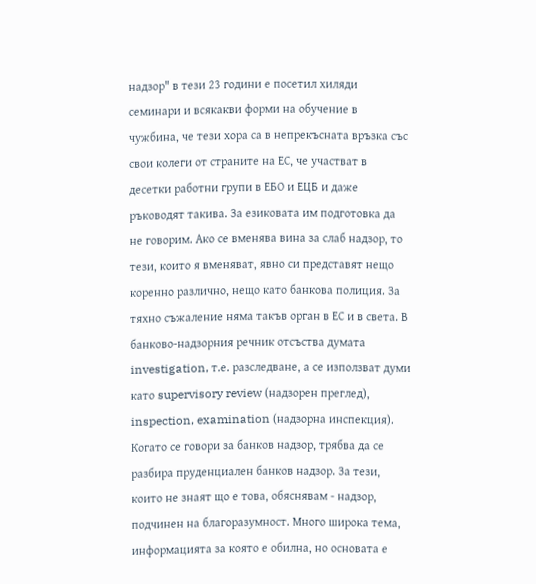надзор" в тези 23 години е посетил хиляди семинари и всякакви форми на обучение в чужбина, че тези хора са в непрекъсната връзка със свои колеги от страните на ЕС, че участват в десетки работни групи в ЕБО и ЕЦБ и даже ръководят такива. За езиковата им подготовка да не говорим. Ако се вменява вина за слаб надзор, то тези, които я вменяват, явно си представят нещо коренно различно, нещо като банкова полиция. За тяхно съжаление няма такъв орган в ЕС и в света. В банково-надзорния речник отсъства думата investigation, т.е. разследване, а се използват думи като supervisory review (надзорен преглед), inspection, examination (надзорна инспекция). Когато се говори за банков надзор, трябва да се разбира пруденциален банков надзор. За тези, които не знаят що е това, обяснявам - надзор, подчинен на благоразумност. Много широка тема, информацията за която е обилна, но основата е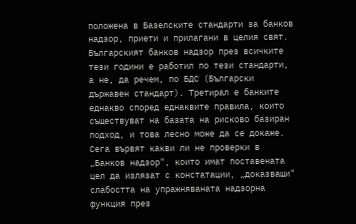положена в Базелските стандарти за банков надзор, приети и прилагани в целия свят. Българският банков надзор през всичките тези години е работил по тези стандарти, а не, да речем, по БДС (Български държавен стандарт). Третирал е банките еднакво според еднаквите правила, които съществуват на базата на рисково базиран подход, и това лесно може да се докаже. Сега вървят какви ли не проверки в „Банков надзор", които имат поставената цел да излязат с констатации, „доказващи" слабостта на упражняваната надзорна функция през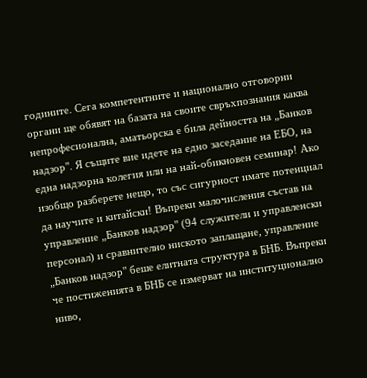годините. Сега компетентните и национално отговорни органи ще обявят на базата на своите свръхпознания каква непрофесионална, аматьорска е била дейността на „Банков надзор". Я същите вие идете на едно заседание на ЕБО, на една надзорна колегия или на най-обикновен семинар! Ако изобщо разберете нещо, то със сигурност имате потенциал да научите и китайски! Въпреки малочисления състав на управление „Банков надзор" (94 служители и управленски персонал) и сравнително ниското заплащане, управление „Банков надзор" беше елитната структура в БНБ. Въпреки че постиженията в БНБ се измерват на институционално ниво,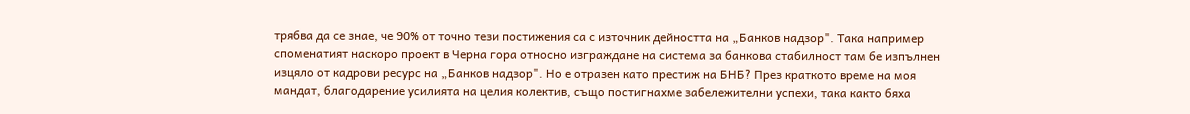трябва да се знае, че 90% от точно тези постижения са с източник дейността на „Банков надзор". Така например споменатият наскоро проект в Черна гора относно изграждане на система за банкова стабилност там бе изпълнен изцяло от кадрови ресурс на „Банков надзор". Но е отразен като престиж на БНБ? През краткото време на моя мандат, благодарение усилията на целия колектив, също постигнахме забележителни успехи, така както бяха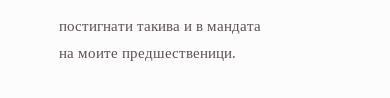постигнати такива и в мандата на моите предшественици.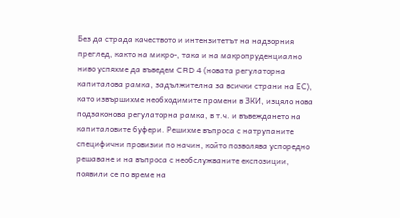Без да страда качеството и интензитетът на надзорния преглед, както на микро-, така и на макропруденциално ниво успяхме да въведем CRD 4 (новата регулаторна капиталова рамка, задължителна за всички страни на ЕС), като извършихме необходимите промени в ЗКИ, изцяло нова подзаконова регулаторна рамка, в т.ч. и въвеждането на капиталовите буфери. Решихме въпроса с натрупаните специфични провизии по начин, който позволява успоредно решаване и на въпроса с необслужваните експозиции, появили се по време на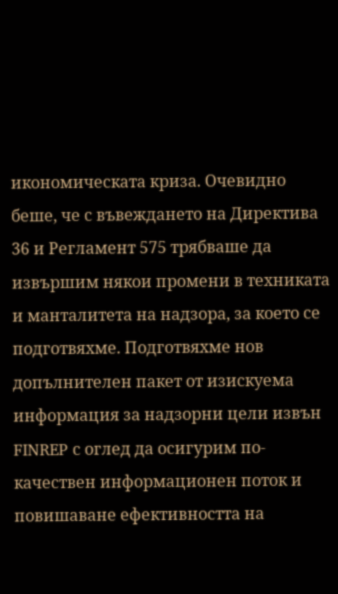икономическата криза. Очевидно беше, че с въвеждането на Директива 36 и Регламент 575 трябваше да извършим някои промени в техниката и манталитета на надзора, за което се подготвяхме. Подготвяхме нов допълнителен пакет от изискуема информация за надзорни цели извън FINREP с оглед да осигурим по-качествен информационен поток и повишаване ефективността на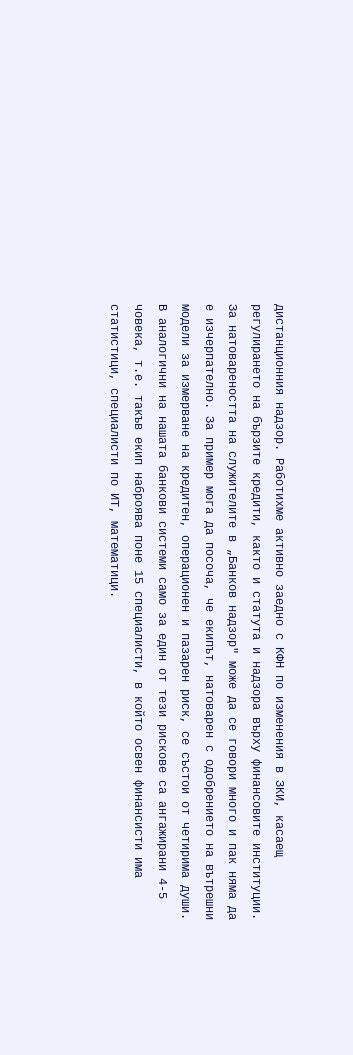дистанционния надзор. Работихме активно заедно с КФН по изменения в ЗКИ, касаещ регулирането на бързите кредити, както и статута и надзора върху финансовите институции. За натовареността на служителите в „Банков надзор" може да се говори много и пак няма да е изчерпателно. За пример мога да посоча, че екипът, натоварен с одобрението на вътрешни модели за измерване на кредитен, операционен и пазарен риск, се състои от четирима души. В аналогични на нашата банкови системи само за един от тези рискове са ангажирани 4-5 човека, т.е. такъв екип наброява поне 15 специалисти, в който освен финансисти има статистици, специалисти по ИТ, математици.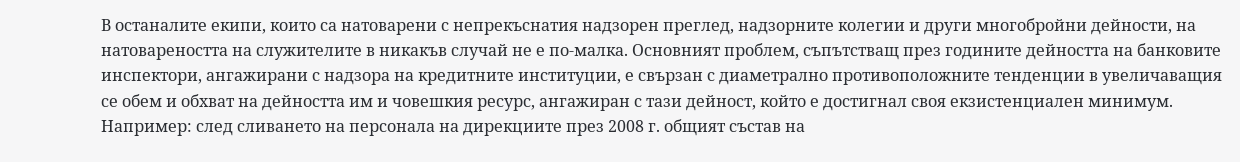В останалите екипи, които са натоварени с непрекъснатия надзорен преглед, надзорните колегии и други многобройни дейности, на натовареността на служителите в никакъв случай не е по-малка. Основният проблем, съпътстващ през годините дейността на банковите инспектори, ангажирани с надзора на кредитните институции, е свързан с диаметрално противоположните тенденции в увеличаващия се обем и обхват на дейността им и човешкия ресурс, ангажиран с тази дейност, който е достигнал своя екзистенциален минимум. Например: след сливането на персонала на дирекциите през 2008 г. общият състав на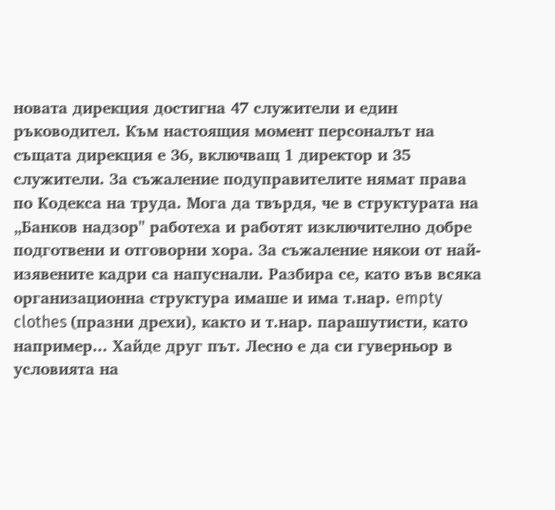новата дирекция достигна 47 служители и един ръководител. Към настоящия момент персоналът на същата дирекция е 36, включващ 1 директор и 35 служители. За съжаление подуправителите нямат права по Кодекса на труда. Мога да твърдя, че в структурата на „Банков надзор" работеха и работят изключително добре подготвени и отговорни хора. За съжаление някои от най-изявените кадри са напуснали. Разбира се, като във всяка организационна структура имаше и има т.нар. empty clothes (празни дрехи), както и т.нар. парашутисти, като например... Хайде друг път. Лесно е да си гуверньор в условията на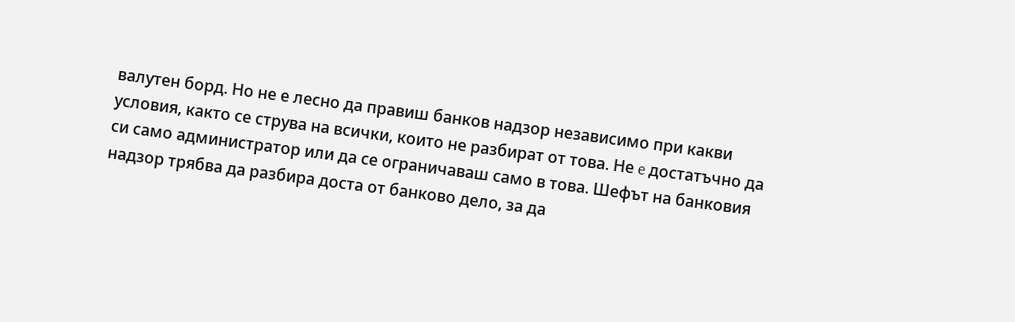валутен борд. Но не е лесно да правиш банков надзор независимо при какви условия, както се струва на всички, които не разбират от това. Не e достатъчно да си само администратор или да се ограничаваш само в това. Шефът на банковия надзор трябва да разбира доста от банково дело, за да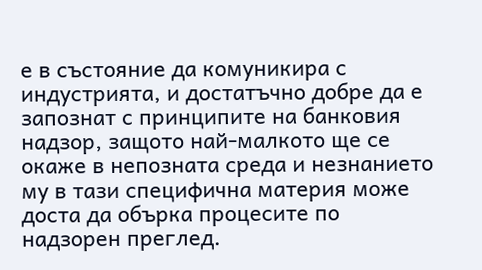е в състояние да комуникира с индустрията, и достатъчно добре да е запознат с принципите на банковия надзор, защото най-малкото ще се окаже в непозната среда и незнанието му в тази специфична материя може доста да обърка процесите по надзорен преглед.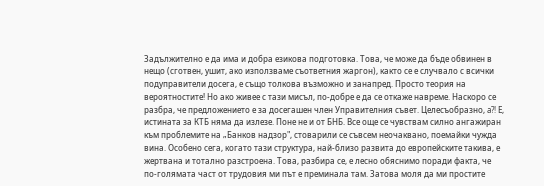Задължително е да има и добра езикова подготовка. Това, че може да бъде обвинен в нещо (сготвен, ушит, ако използваме съответния жаргон), както се е случвало с всички подуправители досега, е също толкова възможно и занапред. Просто теория на вероятностите! Но ако живее с тази мисъл, по-добре е да се откаже навреме. Наскоро се разбра, че предложението е за досегашен член Управителния съвет. Целесъобразно, a?! Е, истината за КТБ няма да излезе. Поне не и от БНБ. Все още се чувствам силно ангажиран към проблемите на „Банков надзор", стоварили се съвсем неочаквано, поемайки чужда вина. Особено сега, когато тази структура, най-близо развита до европейските такива, е жертвана и тотално разстроена. Това, разбира се, е лесно обяснимо поради факта, че по-голямата част от трудовия ми път е преминала там. Затова моля да ми простите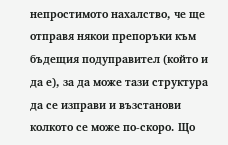непростимото нахалство, че ще отправя някои препоръки към бъдещия подуправител (който и да е), за да може тази структура да се изправи и възстанови колкото се може по-скоро. Що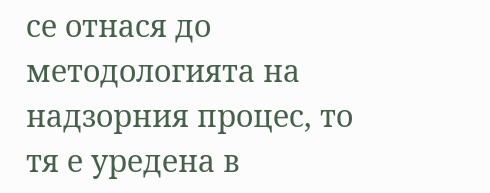се отнася до методологията на надзорния процес, то тя е уредена в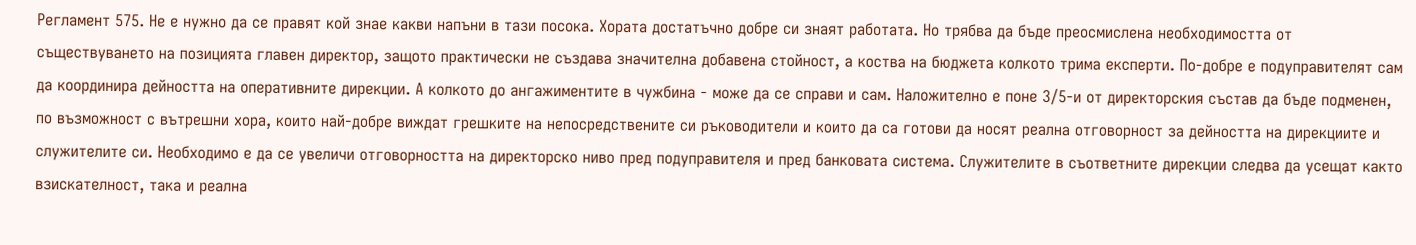Регламент 575. Не е нужно да се правят кой знае какви напъни в тази посока. Хората достатъчно добре си знаят работата. Но трябва да бъде преосмислена необходимостта от съществуването на позицията главен директор, защото практически не създава значителна добавена стойност, а коства на бюджета колкото трима експерти. По-добре е подуправителят сам да координира дейността на оперативните дирекции. А колкото до ангажиментите в чужбина - може да се справи и сам. Наложително е поне 3/5-и от директорския състав да бъде подменен, по възможност с вътрешни хора, които най-добре виждат грешките на непосредствените си ръководители и които да са готови да носят реална отговорност за дейността на дирекциите и служителите си. Необходимо е да се увеличи отговорността на директорско ниво пред подуправителя и пред банковата система. Служителите в съответните дирекции следва да усещат както взискателност, така и реална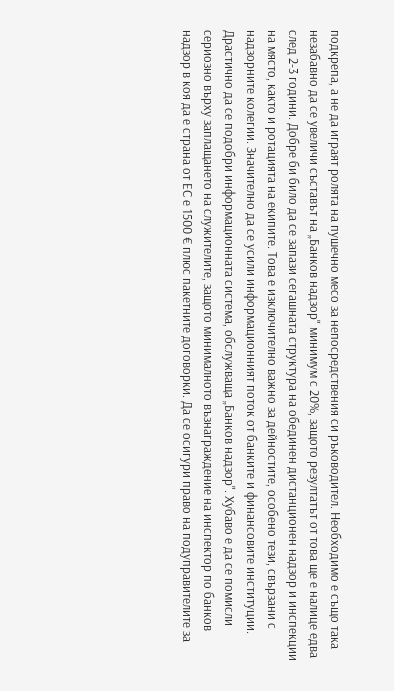подкрепа, а не да играят ролята на пушечно месо за непосредствения си ръководител. Необходимо е също така незабавно да се увеличи съставът на „Банков надзор" минимум с 20%, защото резултатът от това ще е налице едва след 2-3 години. Добре би било да се запази сегашната структура на обединен дистанционен надзор и инспекции на място, както и ротацията на екипите. Това е изключително важно за дейностите, особено тези, свързани с надзорните колегии. Значително да се усили информационният поток от банките и финансовите институции. Драстично да се подобри информационната система, обслужваща „Банков надзор". Хубаво е да се помисли сериозно върху заплащането на служителите, защото минималното възнаграждение на инспектор по банков надзор в коя да е страна от ЕС е 1500 € плюс пакетните договорки. Да се осигури право на подуправителите за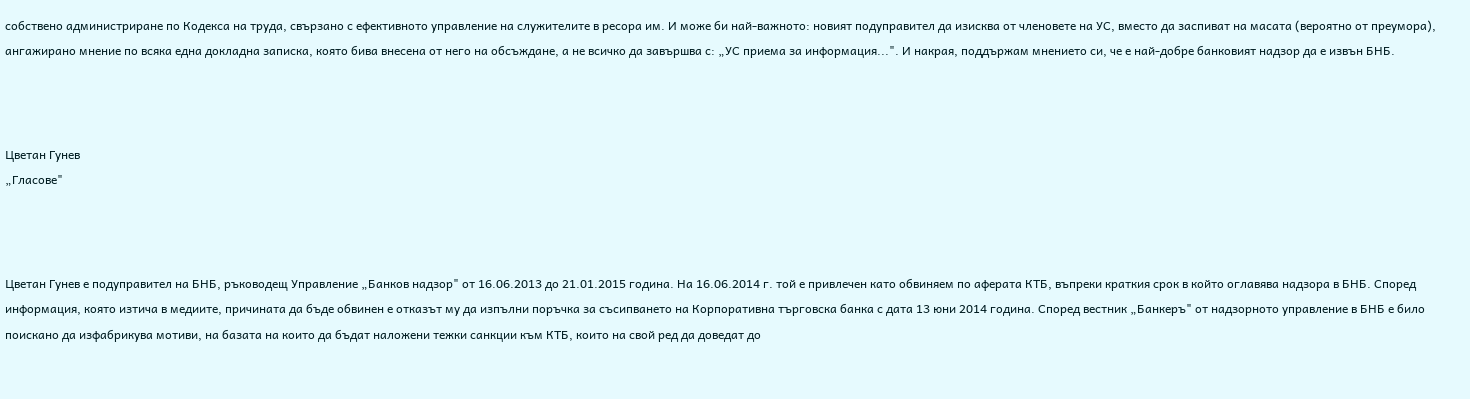собствено администриране по Кодекса на труда, свързано с ефективното управление на служителите в ресора им. И може би най-важното: новият подуправител да изисква от членовете на УС, вместо да заспиват на масата (вероятно от преумора), ангажирано мнение по всяка една докладна записка, която бива внесена от него на обсъждане, а не всичко да завършва с: „УС приема за информация...". И накрая, поддържам мнението си, че е най-добре банковият надзор да е извън БНБ.



Цветан Гунев
„Гласове"



Цветан Гунев е подуправител на БНБ, ръководещ Управление „Банков надзор" от 16.06.2013 до 21.01.2015 година. На 16.06.2014 г. той е привлечен като обвиняем по аферата КТБ, въпреки краткия срок в който оглавява надзора в БНБ. Според информация, която изтича в медиите, причината да бъде обвинен е отказът му да изпълни поръчка за съсипването на Корпоративна търговска банка с дата 13 юни 2014 година. Според вестник „Банкеръ" от надзорното управление в БНБ е било поискано да изфабрикува мотиви, на базата на които да бъдат наложени тежки санкции към КТБ, които на свой ред да доведат до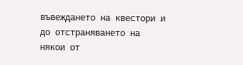въвеждането на квестори и до отстраняването на някои от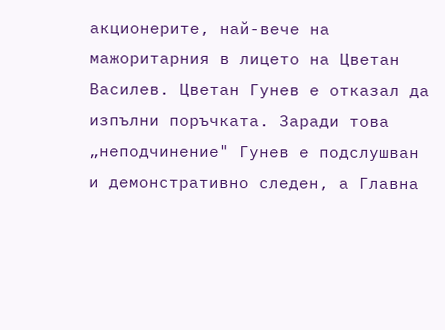акционерите, най-вече на мажоритарния в лицето на Цветан Василев. Цветан Гунев е отказал да изпълни поръчката. Заради това „неподчинение" Гунев е подслушван и демонстративно следен, а Главна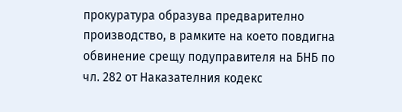прокуратура образува предварително производство, в рамките на което повдигна обвинение срещу подуправителя на БНБ по чл. 282 от Наказателния кодекс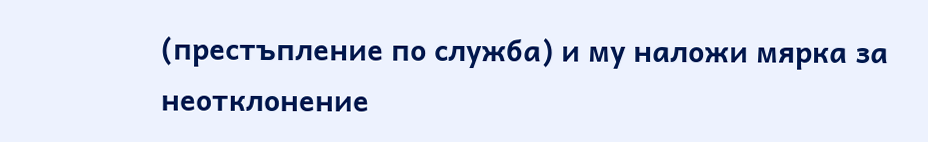(престъпление по служба) и му наложи мярка за неотклонение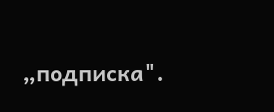„подписка".